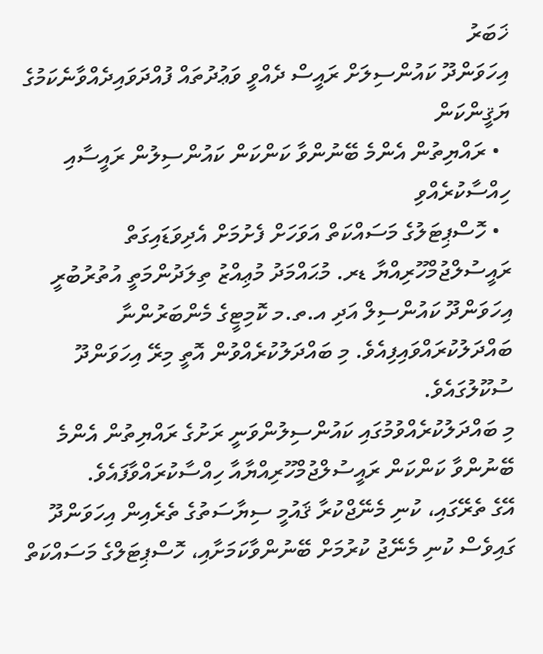ޚަބަރު
އިހަވަންދޫ ކައުންސިލަށް ރައީސް ދެއްވީ ވަޢުދުތައް ފުއްދަވައިދެއްވާނެކަމުގެ ޔަޤީންކަން
  • ރައްޔިތުން އެންމެ ބޭނުންވާ ކަންކަން ކައުންސިލުން ރައީސާއި ހިއްސާކުރެއްވި
  • ހޮސްޕިޓަލުގެ މަސައްކަތް އަވަހަށް ފެށުމަށް އެދިވަޑައިގަތް
ރައީސުލްޖުމްހޫރިއްޔާ ޑރ. މުޙައްމަދު މުޢިއްޒު ތިލަދުންމަތީ އުތުރުބުރީ އިހަވަންދޫ ކައުންސިލް އަދި އ.ތ.މ ކޮމިޓީގެ މެންބަރުންނާ ބައްދަލުކުރައްވައިފިއެވެ. މި ބައްދަލުކުރެއްވުން އޮތީ މިރޭ އިހަވަންދޫ ސުކޫލުގައެވެ.
މި ބައްދަލުކުރެއްވުމުގައި ކައުންސިލުންވަނީ ރަށުގެ ރައްޔިތުން އެންމެ ބޭނުންވާ ކަންކަން ރައީސުލްޖުމްހޫރިއްޔާއާ ހިއްސާކުރައްވާފައެވެ.
އޭގެ ތެރޭގައި، ކުނި މެނޭޖްކުރާ ޤައުމީ ސިޔާސަތުގެ ތެރެއިން އިހަވަންދޫ ގައިވެސް ކުނި މެނޭޖު ކުރުމަށް ބޭނުންވާކަމަށާއި، ހޮސްޕިޓަލްގެ މަސައްކަތް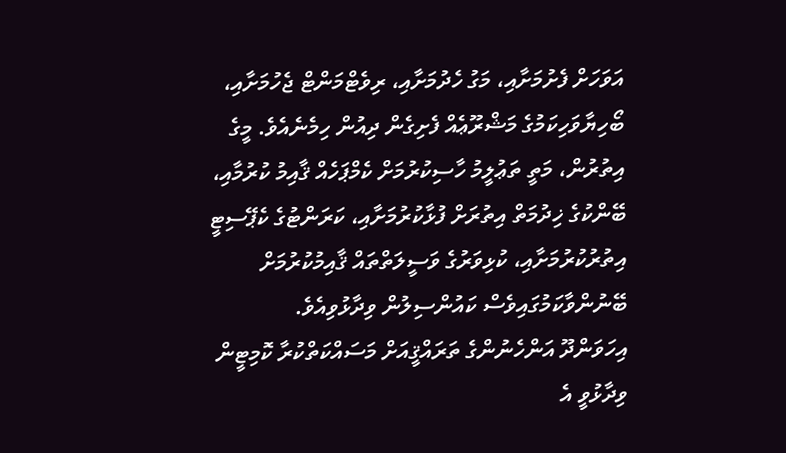އަވަހަށް ފެށުމަށާއި، މަގު ހެދުމަށާއި، ރިވެޓްމަންޓް ޖެހުމަށާއި، ބޯހިޔާވަހިކަމުގެ މަޝްރޫޢެއް ފެށިގެން ދިއުން ހިމެނެއެވެ. މީގެ އިތުރުން، މަތީ ތަޢުލީމު ހާސިކުރުމަށް ކެމްޕަހެއް ޤާއިމު ކުރުމާއި، ބޭންކުގެ ޚިދުމަތް އިތުރަށް ފުޅާކުރުމަށާއި، ކަރަންޓުގެ ކެޕޭސިޓީ އިތުރުކުރުމަށާއި، ކުޅިވަރުގެ ވަސީލަތްތައް ޤާއިމުކުރުމަށް ބޭނުންވާކަމުގައިވެސް ކައުންސިލުން ވިދާޅުވިއެވެ.
އިހަވަންދޫ އަންހެނުންގެ ތަރައްޤީއަށް މަސައްކަތްކުރާ ކޮމިޓީން ވިދާޅުވީ އެ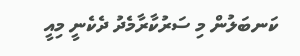ކަނބަލުން މި ސަރުކާރާމެދު ދެކެނީ މިއީ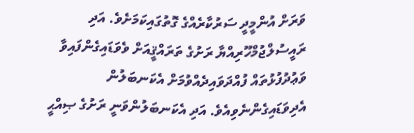ވަރަށް އުންމީދީ ސަރުކާރެއްގެ ގޮތުގައިކަމަށެވެ. އަދި ރައީސުލްޖުމްހޫރިއްޔާ ރަށުގެ ތަރައްޤީއަށް ވެވަޑައިގެންފައިވާ ވަޢުދުފުޅުތައް ފުއްދަވައިދެއްވުމަށް އެކަނބަލުން އެދިވަޑައިގެންނެވިއެވެ. އަދި އެކަނބަލުންވަނީ ރަށުގެ ޞިއްޙީ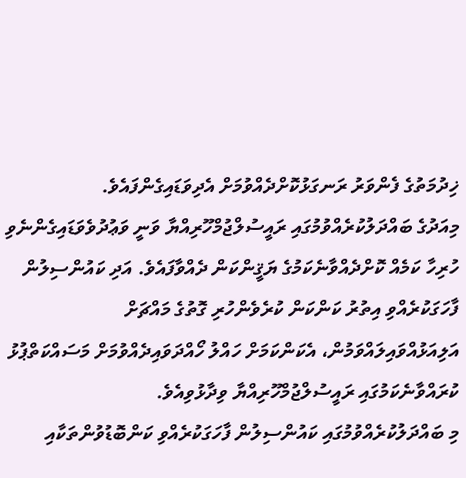ޚިދުމަތުގެ ފެންވަރު ރަނގަޅުކޮށްދެއްވުމަށް އެދިވަޑައިގެންފައެވެ.
މިއަދުގެ ބައްދަލުކުރެއްވުމުގައި ރައީސުލްޖުމްހޫރިއްޔާ ވަނީ ވަޢުދުވެވަޑައިގެންނެވި ހުރިހާ ކަމެއް ކޮށްދެއްވާނެކަމުގެ ޔަޤީންކަން ދެއްވާފައެވެ. އަދި ކައުންސިލުން ފާހަގަކުރެއްވި އިތުރު ކަންކަން ކުރެވެންހުރި ގޮތުގެ މައްޗަށް އަލިއަޅުއްވައިލައްވަމުން، އެކަންކަމަށް ހައްލު ހޯއްދަވައިދެއްވުމަށް މަސައްކަތްޕުޅު ކުރައްވާނެކަމުގައި ރައީސުލްޖުމްހޫރިއްޔާ ވިދާޅުވިއެވެ.
މި ބައްދަލުކުރެއްވުމުގައި ކައުންސިލުން ފާހަގަކުރެއްވި ކަންބޮޑުވުންތަކާއި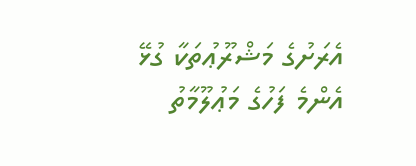އެރަށުގެ މަޝްރޫޢުތަކާ ގުޅޭ އެންމެ ފަހުގެ މަޢުލޫމާތު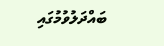ބައްދަލުވުމުގައި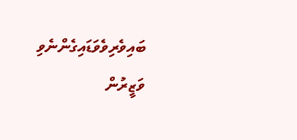ބައިވެރިވެވަޑައިގެންނެވި ވަޒީރުން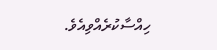ހިއްސާކުރެއްވިއެވެ.